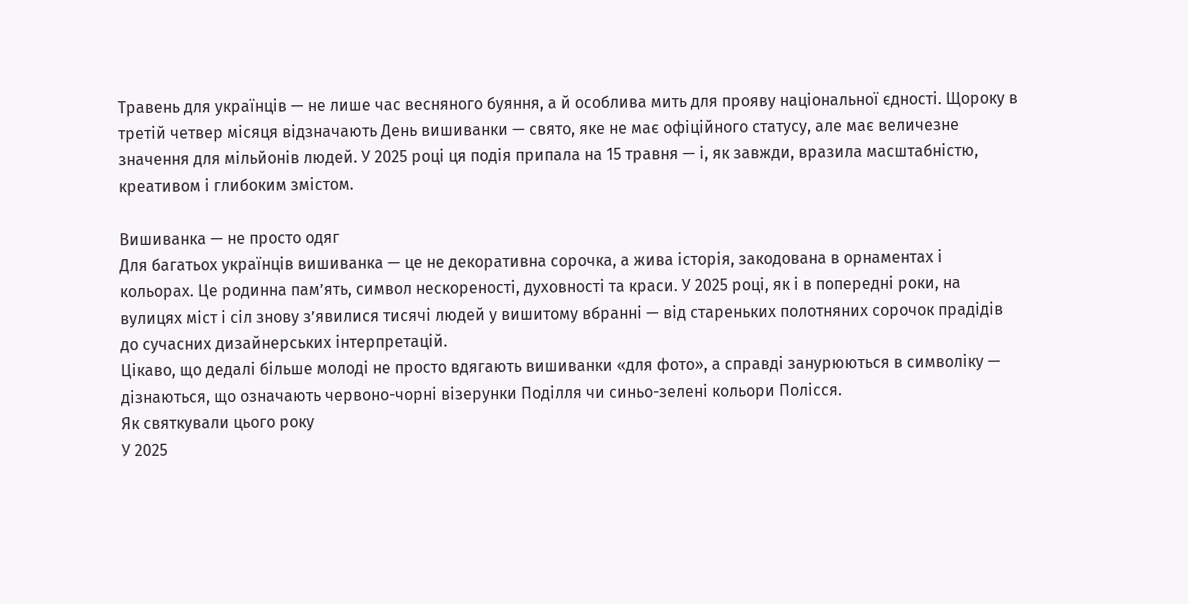Травень для українців — не лише час весняного буяння, а й особлива мить для прояву національної єдності. Щороку в третій четвер місяця відзначають День вишиванки — свято, яке не має офіційного статусу, але має величезне значення для мільйонів людей. У 2025 році ця подія припала на 15 травня — і, як завжди, вразила масштабністю, креативом і глибоким змістом.

Вишиванка — не просто одяг
Для багатьох українців вишиванка — це не декоративна сорочка, а жива історія, закодована в орнаментах і кольорах. Це родинна пам’ять, символ нескореності, духовності та краси. У 2025 році, як і в попередні роки, на вулицях міст і сіл знову з’явилися тисячі людей у вишитому вбранні — від стареньких полотняних сорочок прадідів до сучасних дизайнерських інтерпретацій.
Цікаво, що дедалі більше молоді не просто вдягають вишиванки «для фото», а справді занурюються в символіку — дізнаються, що означають червоно-чорні візерунки Поділля чи синьо-зелені кольори Полісся.
Як святкували цього року
У 2025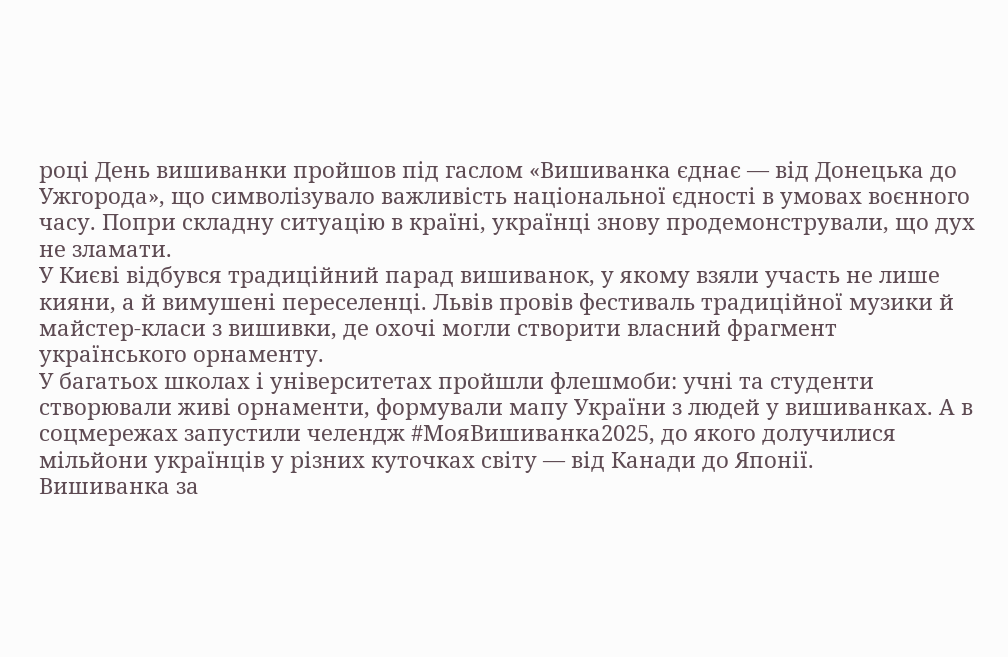році День вишиванки пройшов під гаслом «Вишиванка єднає — від Донецька до Ужгорода», що символізувало важливість національної єдності в умовах воєнного часу. Попри складну ситуацію в країні, українці знову продемонстрували, що дух не зламати.
У Києві відбувся традиційний парад вишиванок, у якому взяли участь не лише кияни, а й вимушені переселенці. Львів провів фестиваль традиційної музики й майстер-класи з вишивки, де охочі могли створити власний фрагмент українського орнаменту.
У багатьох школах і університетах пройшли флешмоби: учні та студенти створювали живі орнаменти, формували мапу України з людей у вишиванках. А в соцмережах запустили челендж #МояВишиванка2025, до якого долучилися мільйони українців у різних куточках світу — від Канади до Японії.
Вишиванка за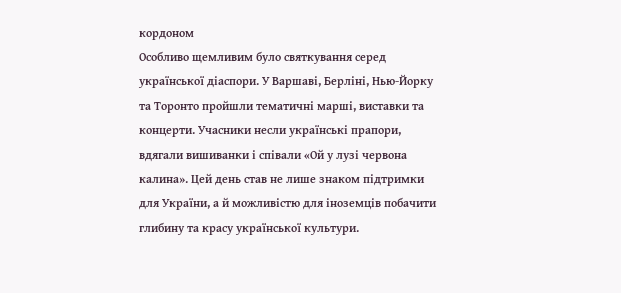кордоном
Особливо щемливим було святкування серед української діаспори. У Варшаві, Берліні, Нью-Йорку та Торонто пройшли тематичні марші, виставки та концерти. Учасники несли українські прапори, вдягали вишиванки і співали «Ой у лузі червона калина». Цей день став не лише знаком підтримки для України, а й можливістю для іноземців побачити глибину та красу української культури.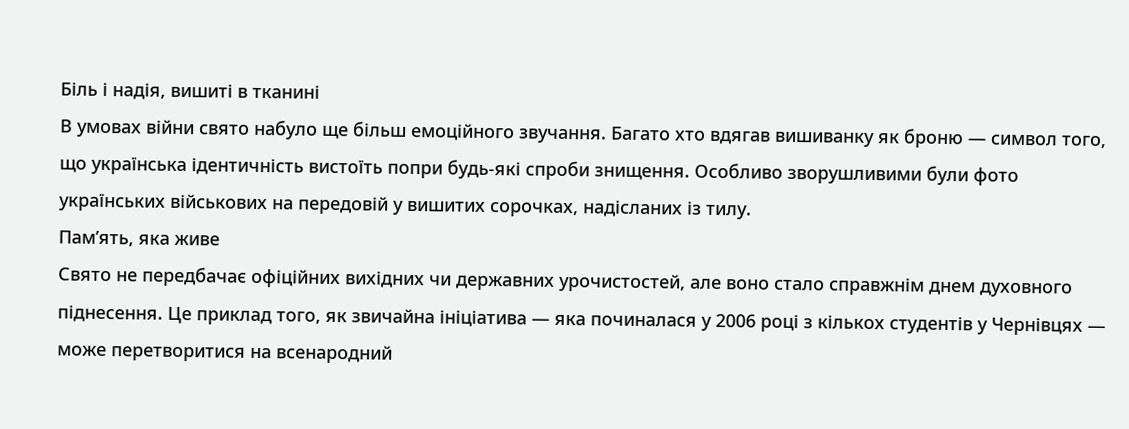Біль і надія, вишиті в тканині
В умовах війни свято набуло ще більш емоційного звучання. Багато хто вдягав вишиванку як броню — символ того, що українська ідентичність вистоїть попри будь-які спроби знищення. Особливо зворушливими були фото українських військових на передовій у вишитих сорочках, надісланих із тилу.
Пам’ять, яка живе
Свято не передбачає офіційних вихідних чи державних урочистостей, але воно стало справжнім днем духовного піднесення. Це приклад того, як звичайна ініціатива — яка починалася у 2006 році з кількох студентів у Чернівцях — може перетворитися на всенародний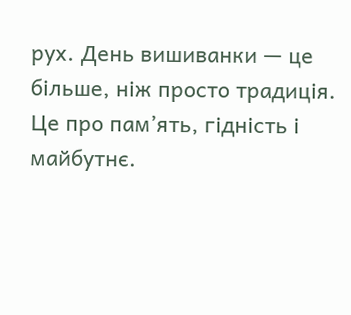рух. День вишиванки — це більше, ніж просто традиція. Це про пам’ять, гідність і майбутнє.